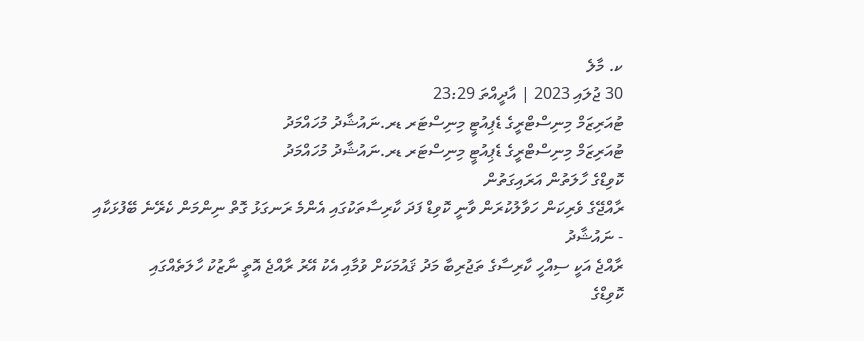ކ. މާލެ
30 ޖުލައި 2023 | އާދީއްތަ 23:29
ޓުއަރިޒަމް މިނިސްޓްރީގެ ޑެޕިއުޓީ މިނިސްޓަރ ޑރ.ނައުޝާދު މުހައްމަދު
ޓުއަރިޒަމް މިނިސްޓްރީގެ ޑެޕިއުޓީ މިނިސްޓަރ ޑރ.ނައުޝާދު މުހައްމަދު
ކޮވިޑްގެ ހާލަތުން އަރައިގަތުން
ރާއްޖޭގެ ވެރިކަން ހަވާލުކުރަން ވާނީ ކޮވިޑް ފަދަ ކާރިސާތަކުގައި އެންމެ ރަނގަޅު ގޮތް ނިންމަން ކެރޭނެ ބޭފުޅަކާއި - ނައުޝާދު
ރާއްޖެ އަކީ ސިއްހީ ކާރިސާގެ ތަޖުރިބާ މަދު ޤައުމަކަށް ވުމާއި އެކު އޭރު ރާއްޖެ އޮތީ ނާޒުކު ހާލަތެއްގައި
ކޮވިޑްގެ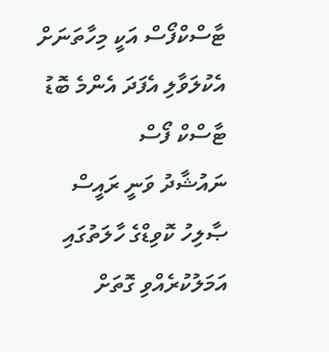ޓާސްކްފޯސް އަކީ މިހާތަނަށް އެކުލަވާލި އެފަދަ އެންމެ ބޮޑު ޓާސްކް ފޯސް
ނައުޝާދު ވަނީ ރައީސް ޞާލިހު ކޮވިޑްގެ ހާލަތުގައި އަމަލުކުރެއްވި ގޮތަށް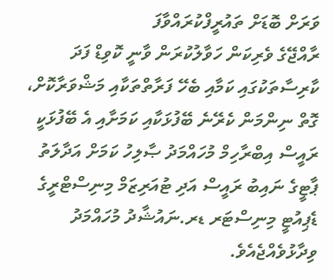ވަރަށް ބޮޑަށް ތައުރީފްކުރައްވާފަ
ރާއްޖޭގެ ވެރިކަން ހަވާލުކުރަން ވާނީ ކޮވިޑް ފަދަ ކާރިސާތަކުގައި ކަމާއި ބެހޭ ފަރާތްތަކާއި މަޝްވަރާކޮށް، ގޮތް ނިންމަން ކެރޭނެ ބޭފުޅަކާއި ކަމަށާއި އެ ބޭފުޅަކީ ރައީސް އިބްރާހިމް މުހައްމަދު ޞާލިހު ކަމަށް އަދާލަތު ޕާޓީގެ ނައިބު ރައީސް އަދި ޓުއަރިޒަމް މިނިސްޓްރީގެ ޑެޕިއުޓީ މިނިސްޓަރ ޑރ.ނައުޝާދު މުހައްމަދު ވިދާޅުވެއްޖެއެވެ.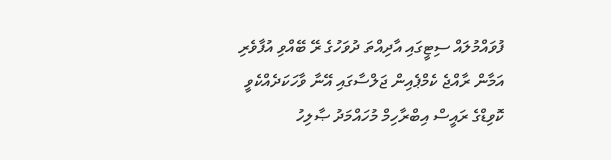ފުވައްމުލައް ސިޓީގައި އާދިއްތަ ދުވަހުގެ ރޭ ބޭއްވި އުފާވެރި އަމާން ރާއްޖެ ކެމްޕެއިން ޖަލްސާގައި އޭނާ ވާހަކަދެއްކެވީ ކޮވިޑްގެ ރައީސް އިބްރާހިމް މުހައްމަދު ޞާލިހު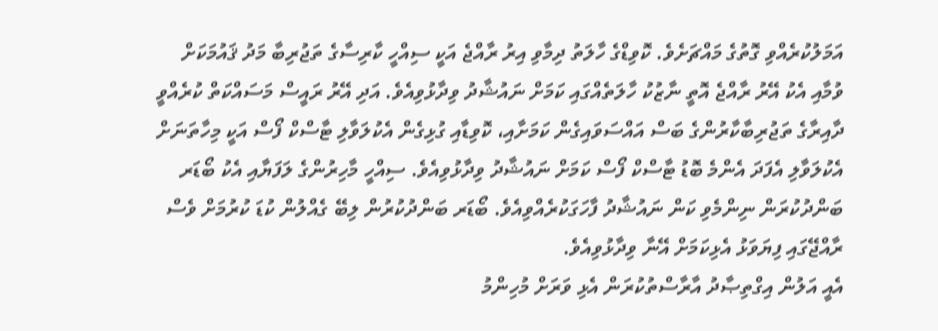އަމަލުކުރެއްވި ގޮތުގެ މައްޗަށެވެ. ކޮވިޑްގެ ހާލަތު ދިމާވި އިރު ރާއްޖެ އަކީ ސިއްހީ ކާރިސާގެ ތަޖުރިބާ މަދު ޤައުމަކަށް ވުމާއި އެކު އޭރު ރާއްޖެ އޮތީ ނާޒުކު ހާލަތެއްގައި ކަމަށް ނައުޝާދު ވިދާޅުވިއެވެ. އަދި އޭރު ރައީސް މަސައްކަތް ކުރެއްވީ ދާއިރާގެ ތަޖުރިބާކާރުންގެ ބަސް އައްސަވައިގެން ކަމަށާއި، ކޮވިޑާއި ގުޅިގެން އެކުލަވާލި ޓާސްކް ފޯސް އަކީ މިހާތަނަށް އެކުލަވާލި އެފަދަ އެންމެ ބޮޑު ޓާސްކް ފޯސް ކަމަށް ނައުޝާދު ވިދާޅުވިއެވެ. ސިއްހީ މާހިރުންގެ ލަފަޔާއި އެކު ބޯޑަރ ބަންދުކުރަން ނިންމެވި ކަން ނައުޝާދު ފާހަގަކުރެއްވިއެވެ. ބޯޑަރ ބަންދުކުރުން ލިބޭ ގެއްލުން ކުޑަ ކުރުމަށް ވެސް ރާއްޖޭގައި ފިޔަވަޅު އެޅިކަމަށް އޭނާ ވިދާޅުވިއެވެ.
އެއީ އަލުން އިގްތިޞާދު އާރާސްތުކުރަން އެޅި ވަރަށް މުހިންމު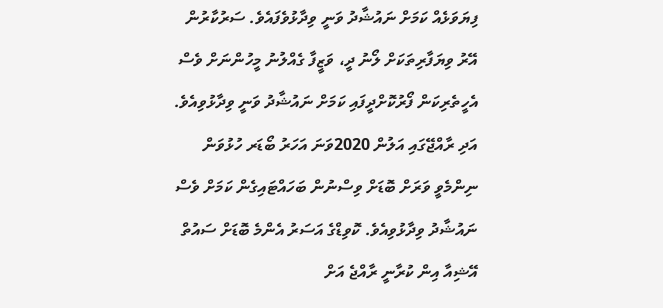ފިޔަވަޅެއް ކަމަށް ނައުޝާދު ވަނީ ވިދާޅުވެފައެވެ. ސަރުކާރުން އޭރު ވިޔަފާރިތަކަށް ލޯނު ދީ، ވަޒީފާ ގެއްލުނު މީހުންނަށް ވެސް އެހީތެރިކަން ފޯރުކޮށްދީފައި ކަމަށް ނައުޝާދު ވަނީ ވިދާޅުވިއެވެ. އަދި ރާއްޖޭގައި އަލުން 2020ވަނަ އަހަރު ބޯޑަރ ހުޅުވަން ނިންމެވީ ވަރަށް ބޮޑަށް ވިސްނުން ބަހައްޓައިގެން ކަމަށް ވެސް ނައުޝާދު ވިދާޅުވިއެވެ. ކޮވިޑްގެ އަސަރު އެންމެ ބޮޑަށް ސައުތް އޭޝިއާ އިން ކުރާނީ ރާއްޖެ އަށް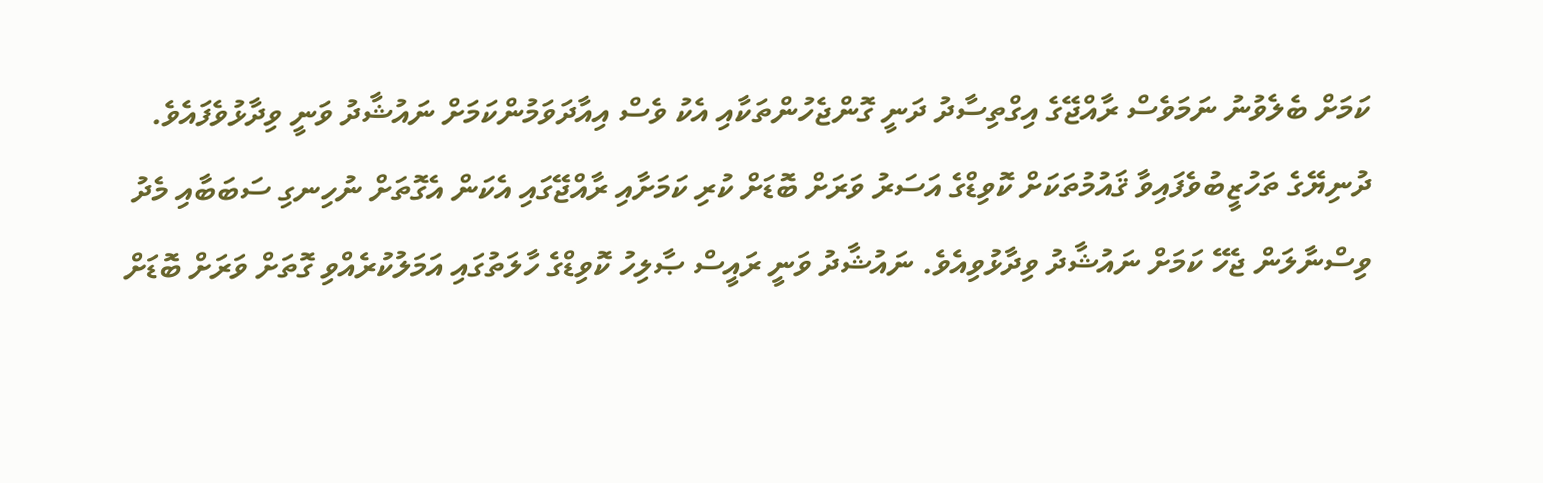ކަމަށް ބެލެވުނު ނަމަވެސް ރާއްޖޭގެ އިގްތިސާދު ދަނީ ގޮންޖެހުންތަކާއި އެކު ވެސް އިއާދަވަމުންކަމަށް ނައުޝާދު ވަނީ ވިދާޅުވެފައެވެ.
ދުނިޔޭގެ ތަހުޒީބުވެފައިވާ ޤައުމުތަކަށް ކޮވިޑްގެ އަސަރު ވަރަށް ބޮޑަށް ކުރި ކަމަށާއި ރާއްޖޭގައި އެކަން އެގޮތަށް ނުހިނގި ސަބަބާއި މެދު ވިސްނާލަން ޖެހޭ ކަމަށް ނައުޝާދު ވިދާޅުވިއެވެ. ނައުޝާދު ވަނީ ރައީސް ޞާލިހު ކޮވިޑްގެ ހާލަތުގައި އަމަލުކުރެއްވި ގޮތަށް ވަރަށް ބޮޑަށް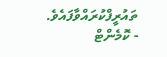ތައުރީފްކުރައްވާފައެވެ.
- ކޮމެންޓް